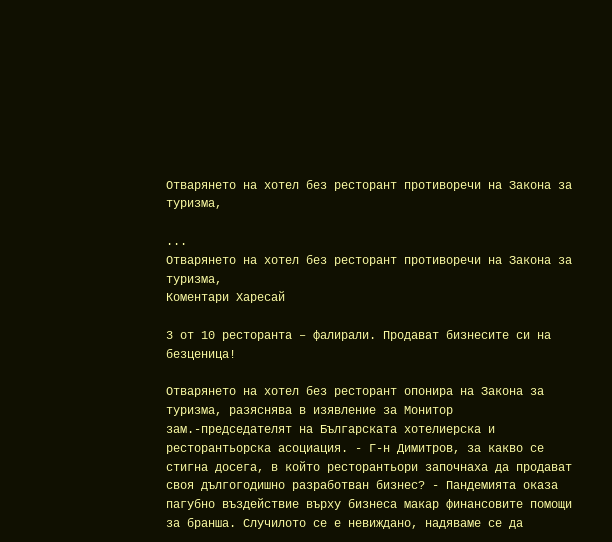Отварянето на хотел без ресторант противоречи на Закона за туризма,

...
Отварянето на хотел без ресторант противоречи на Закона за туризма,
Коментари Харесай

3 от 10 ресторанта – фалирали. Продават бизнесите си на безценица!

Отварянето на хотел без ресторант опонира на Закона за туризма, разяснява в изявление за Монитор зам.-председателят на Българската хотелиерска и ресторантьорска асоциация. - Г-н Димитров, за какво се стигна досега, в който ресторантьори започнаха да продават своя дългогодишно разработван бизнес? - Пандемията оказа пагубно въздействие върху бизнеса макар финансовите помощи за бранша. Случилото се е невиждано, надяваме се да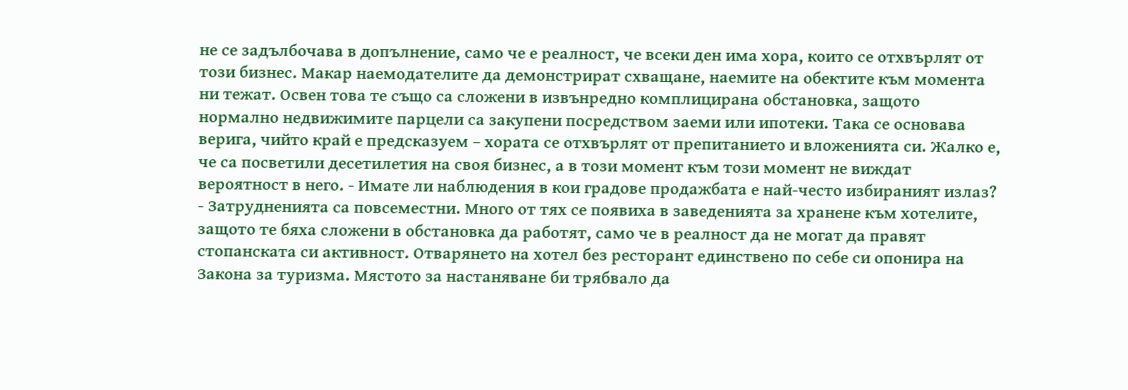не се задълбочава в допълнение, само че е реалност, че всеки ден има хора, които се отхвърлят от този бизнес. Макар наемодателите да демонстрират схващане, наемите на обектите към момента ни тежат. Освен това те също са сложени в извънредно комплицирана обстановка, защото нормално недвижимите парцели са закупени посредством заеми или ипотеки. Така се основава верига, чийто край е предсказуем – хората се отхвърлят от препитанието и вложенията си. Жалко е, че са посветили десетилетия на своя бизнес, а в този момент към този момент не виждат вероятност в него. - Имате ли наблюдения в кои градове продажбата е най-често избираният излаз? - Затрудненията са повсеместни. Много от тях се появиха в заведенията за хранене към хотелите, защото те бяха сложени в обстановка да работят, само че в реалност да не могат да правят стопанската си активност. Отварянето на хотел без ресторант единствено по себе си опонира на Закона за туризма. Мястото за настаняване би трябвало да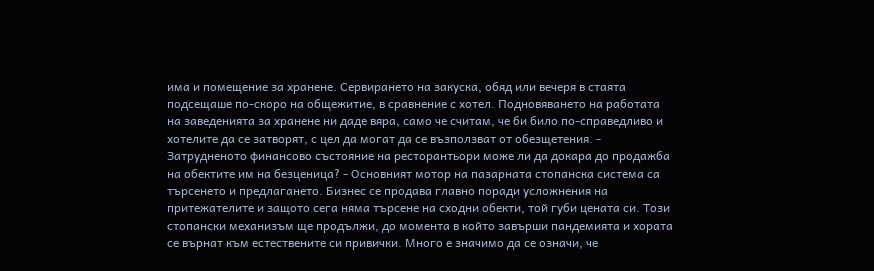има и помещение за хранене. Сервирането на закуска, обяд или вечеря в стаята подсещаше по-скоро на общежитие, в сравнение с хотел. Подновяването на работата на заведенията за хранене ни даде вяра, само че считам, че би било по-справедливо и хотелите да се затворят, с цел да могат да се възползват от обезщетения. - Затрудненото финансово състояние на ресторантьори може ли да докара до продажба на обектите им на безценица? - Основният мотор на пазарната стопанска система са търсенето и предлагането. Бизнес се продава главно поради усложнения на притежателите и защото сега няма търсене на сходни обекти, той губи цената си. Този стопански механизъм ще продължи, до момента в който завърши пандемията и хората се върнат към естествените си привички. Много е значимо да се означи, че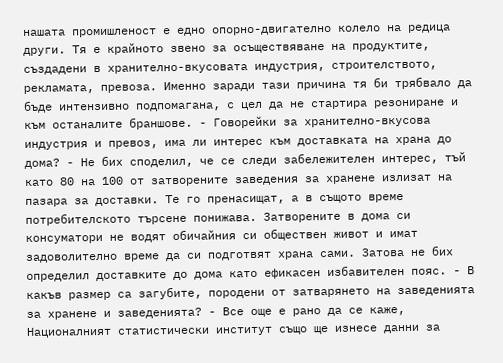нашата промишленост е едно опорно-двигателно колело на редица други. Тя е крайното звено за осъществяване на продуктите, създадени в хранително-вкусовата индустрия, строителството, рекламата, превоза. Именно заради тази причина тя би трябвало да бъде интензивно подпомагана, с цел да не стартира резониране и към останалите браншове. - Говорейки за хранително-вкусова индустрия и превоз, има ли интерес към доставката на храна до дома? - Не бих споделил, че се следи забележителен интерес, тъй като 80 на 100 от затворените заведения за хранене излизат на пазара за доставки. Те го пренасищат, а в същото време потребителското търсене понижава. Затворените в дома си консуматори не водят обичайния си обществен живот и имат задоволително време да си подготвят храна сами. Затова не бих определил доставките до дома като ефикасен избавителен пояс. - В какъв размер са загубите, породени от затварянето на заведенията за хранене и заведенията? - Все още е рано да се каже, Националният статистически институт също ще изнесе данни за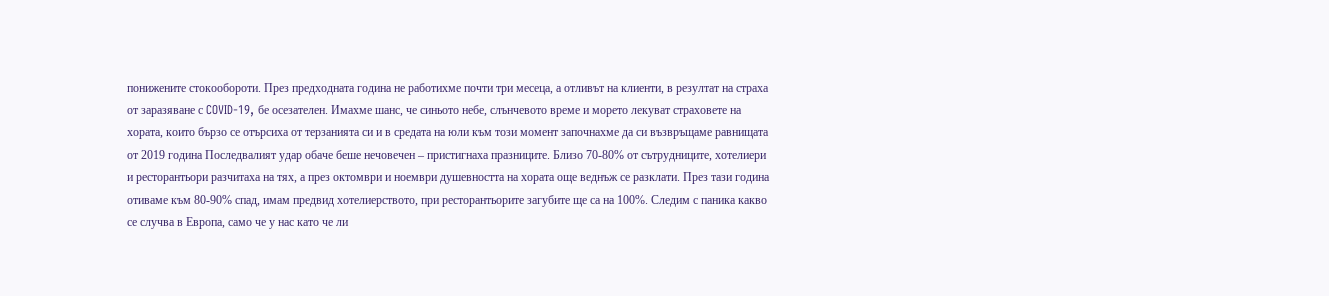понижените стокообороти. През предходната година не работихме почти три месеца, а отливът на клиенти, в резултат на страха от заразяване с COVID-19, бе осезателен. Имахме шанс, че синьото небе, слънчевото време и морето лекуват страховете на хората, които бързо се отърсиха от терзанията си и в средата на юли към този момент започнахме да си възвръщаме равнищата от 2019 година Последвалият удар обаче беше нечовечен – пристигнаха празниците. Близо 70-80% от сътрудниците, хотелиери и ресторантьори разчитаха на тях, а през октомври и ноември душeвността на хората още веднъж се разклати. През тази година отиваме към 80-90% спад, имам предвид хотелиерството, при ресторантьорите загубите ще са на 100%. Следим с паника какво се случва в Европа, само че у нас като че ли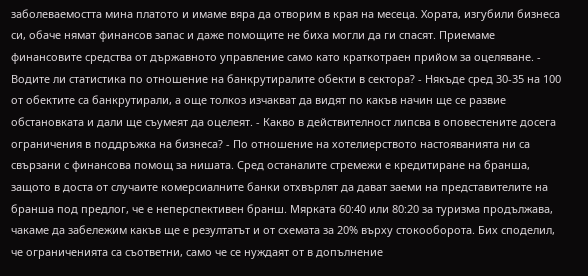заболеваемостта мина платото и имаме вяра да отворим в края на месеца. Хората, изгубили бизнеса си, обаче нямат финансов запас и даже помощите не биха могли да ги спасят. Приемаме финансовите средства от държавното управление само като краткотраен прийом за оцеляване. - Водите ли статистика по отношение на банкрутиралите обекти в сектора? - Някъде сред 30-35 на 100 от обектите са банкрутирали, а още толкоз изчакват да видят по какъв начин ще се развие обстановката и дали ще съумеят да оцелеят. - Какво в действителност липсва в оповестените досега ограничения в поддръжка на бизнеса? - По отношение на хотелиерството настояванията ни са свързани с финансова помощ за нишата. Сред останалите стремежи е кредитиране на бранша, защото в доста от случаите комерсиалните банки отхвърлят да дават заеми на представителите на бранша под предлог, че е неперспективен бранш. Мярката 60:40 или 80:20 за туризма продължава, чакаме да забележим какъв ще е резултатът и от схемата за 20% върху стокооборота. Бих споделил, че ограниченията са съответни, само че се нуждаят от в допълнение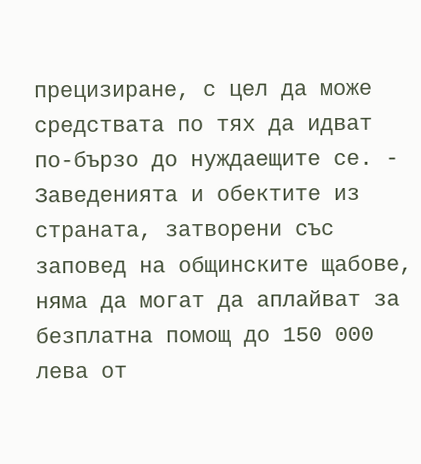прецизиране, с цел да може средствата по тях да идват по-бързо до нуждаещите се. - Заведенията и обектите из страната, затворени със заповед на общинските щабове, няма да могат да аплайват за безплатна помощ до 150 000 лева от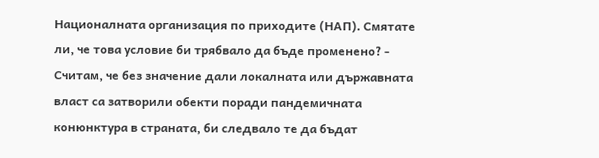Националната организация по приходите (НАП). Смятате ли, че това условие би трябвало да бъде променено? - Считам, че без значение дали локалната или държавната власт са затворили обекти поради пандемичната конюнктура в страната, би следвало те да бъдат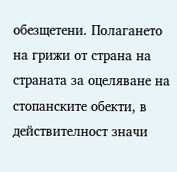обезщетени. Полагането на грижи от страна на страната за оцеляване на стопанските обекти, в действителност значи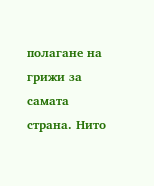полагане на грижи за самата страна. Нито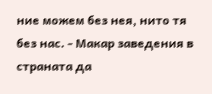ние можем без нея, нито тя без нас. - Макар заведения в страната да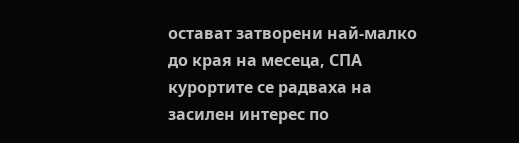остават затворени най-малко до края на месеца, СПА курортите се радваха на засилен интерес по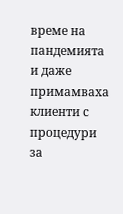време на пандемията и даже примамваха клиенти с процедури за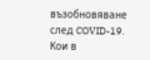възобновяване след COVID-19. Кои в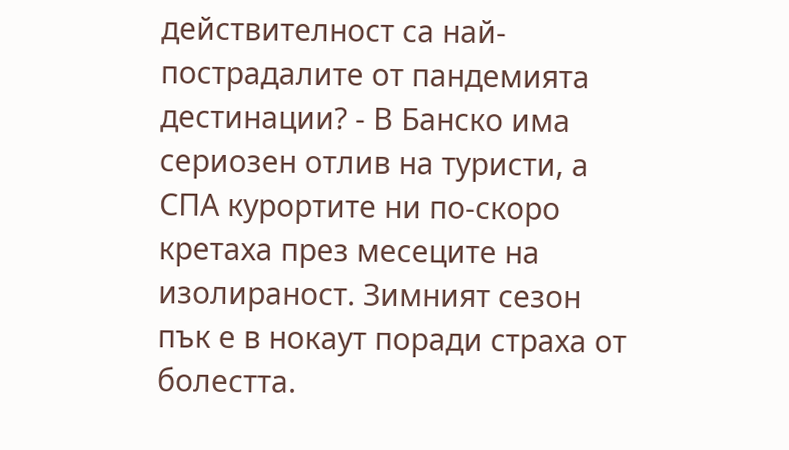действителност са най-пострадалите от пандемията дестинации? - В Банско има сериозен отлив на туристи, а СПА курортите ни по-скоро кретаха през месеците на изолираност. Зимният сезон пък е в нокаут поради страха от болестта.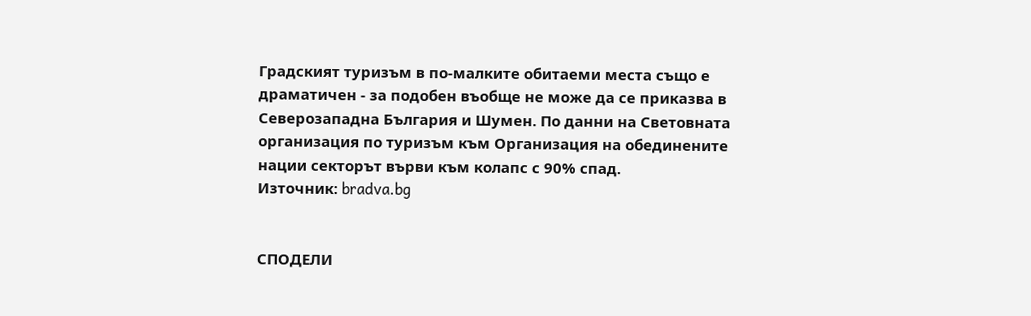Градският туризъм в по-малките обитаеми места също е драматичен - за подобен въобще не може да се приказва в Северозападна България и Шумен. По данни на Световната организация по туризъм към Организация на обединените нации секторът върви към колапс с 90% спад.
Източник: bradva.bg


СПОДЕЛИ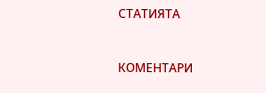СТАТИЯТА


КОМЕНТАРИ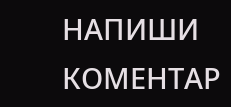НАПИШИ КОМЕНТАР